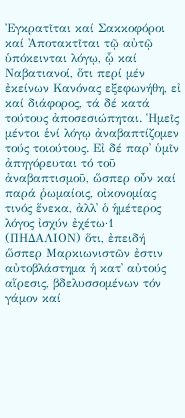Ἐγκρατῖται καί Σακκοφόροι καί Ἀποτακτῖται τῷ αὐτῷ ὑπόκεινται λόγῳ, ᾧ καί Ναβατιανοί, ὅτι περί μέν ἐκείνων Κανόνας εξεφωνήθη, εἰ καί διάφορος, τά δέ κατά τούτους ἀποσεσιώπηται. Ἡμεῖς μέντοι ἑνί λόγῳ ἀναβαπτίζομεν τούς τοιούτους. Εἰ δέ παρ᾿ ὑμῖν ἀπηγόρευται τό τοῦ ἀναβαπτισμοῦ, ὥσπερ οὖν καί παρά ῥωμαίοις, οἰκονομίας τινός ἕνεκα, ἀλλ᾿ ὁ ἡμέτερος λόγος ἰσχύν ἐχέτω·1 (ΠΗΔΑΛΙΟΝ) ὅτι, ἐπειδή ὥσπερ Μαρκιωνιστῶν ἐστιν αὐτοβλάστημα ἡ κατ᾿ αὐτούς αἵρεσις, βδελυσσομένων τόν γάμον καί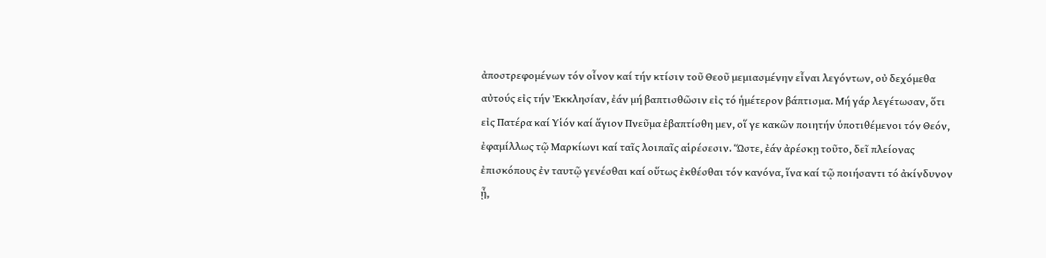ἀποστρεφομένων τόν οἶνον καί τήν κτίσιν τοῦ Θεοῦ μεμιασμένην εἶναι λεγόντων, οὐ δεχόμεθα αὐτούς εἰς τήν Ἐκκλησίαν, ἐάν μή βαπτισθῶσιν εἰς τό ἡμέτερον βάπτισμα. Μή γάρ λεγέτωσαν, ὅτι εἰς Πατέρα καί Υἱόν καί ἅγιον Πνεῦμα ἐβαπτίσθη μεν, οἵ γε κακῶν ποιητήν ὑποτιθέμενοι τόν Θεόν, ἐφαμίλλως τῷ Μαρκίωνι καί ταῖς λοιπαῖς αἱρέσεσιν. Ὥστε, ἐάν ἀρέσκῃ τοῦτο, δεῖ πλείονας ἐπισκόπους ἐν ταυτῷ γενέσθαι καί οὕτως ἐκθέσθαι τόν κανόνα, ἵνα καί τῷ ποιήσαντι τό ἀκίνδυνον ᾖ,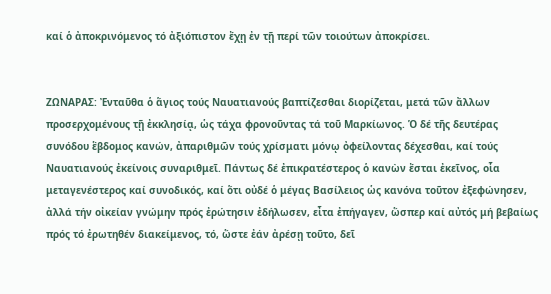καί ὁ ἀποκρινόμενος τό ἀξιόπιστον ἔχῃ ἐν τῇ περί τῶν τοιούτων ἀποκρίσει.


ΖΩΝΑΡΑΣ: Ἐνταῦθα ὁ ἅγιος τούς Ναυατιανούς βαπτίζεσθαι διορίζεται, μετά τῶν ἄλλων προσερχομένους τῇ ἐκκλησίᾳ, ὡς τάχα φρονοῦντας τά τοῦ Μαρκίωνος. Ὁ δέ τῆς δευτέρας συνόδου ἓβδομος κανών, ἀπαριθμῶν τούς χρίσματι μόνῳ ὀφείλοντας δέχεσθαι, καί τούς Ναυατιανούς ἐκείνοις συναριθμεῖ. Πάντως δέ ἐπικρατέστερος ὁ κανὼν ἔσται ἐκεῖνος, οἷα μεταγενέστερος καί συνοδικός, καί ὅτι οὐδέ ὁ μέγας Βασίλειος ὡς κανόνα τοῦτον ἐξεφώνησεν, ἀλλά τήν οἰκείαν γνώμην πρός ἐρώτησιν ἐδήλωσεν, εἶτα ἐπήγαγεν, ὥσπερ καί αὐτός μή βεβαίως πρός τό ἐρωτηθέν διακείμενος, τό, ὥστε ἐάν ἀρέσῃ τοῦτο, δεῖ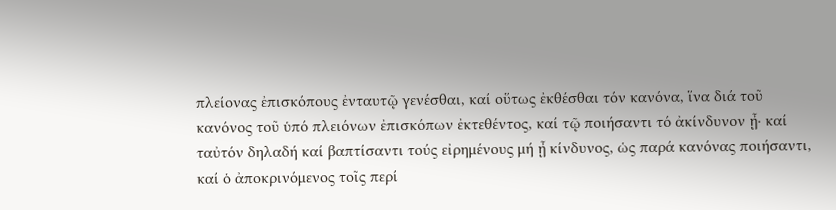πλείονας ἐπισκόπους ἐνταυτῷ γενέσθαι, καί οὕτως ἐκθέσθαι τόν κανόνα, ἵνα διά τοῦ κανόνος τοῦ ὑπό πλειόνων ἐπισκόπων ἐκτεθέντος, καί τῷ ποιήσαντι τό ἀκίνδυνον ᾖ∙ καί ταὐτόν δηλαδή καί βαπτίσαντι τούς εἰρημένους μή ᾖ κίνδυνος, ὡς παρά κανόνας ποιήσαντι, καί ὁ ἀποκρινόμενος τοῖς περί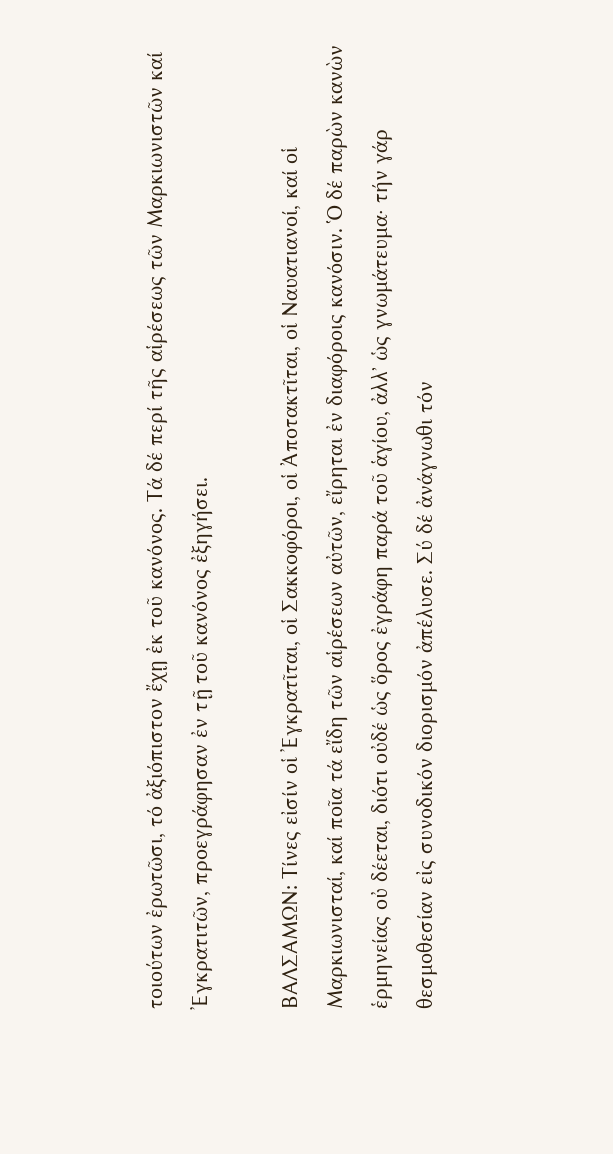τοιούτων ἐρωτῶσι, τό ἀξιόπιστον ἔχῃ ἐκ τοῦ κανόνος. Τά δέ περί τῆς αἱρέσεως τῶν Μαρκιωνιστῶν καί Ἐγκρατιτῶν, προεγράφησαν ἐν τῇ τοῦ κανόνος ἐξηγήσει.

ΒΑΛΣΑΜΩΝ: Τίνες εἰσίν οἱ Ἐγκρατῖται, οἱ Σακκοφόροι, οἱ Ἀποτακτῖται, οἱ Ναυατιανοί, καί οἱ Μαρκιωνισταί, καί ποῖα τά εἴδη τῶν αἱρέσεων αὐτῶν, εἴρηται ἐν διαφόροις κανόσιν. Ὁ δέ παρὼν κανὼν ἑρμηνείας οὐ δέεται, διότι οὐδέ ὡς ὅρος ἐγράφη παρά τοῦ ἁγίου, ἀλλ᾽ ὡς γνωμάτευμα∙ τήν γάρ θεσμοθεσίαν εἰς συνοδικόν διορισμόν ἀπέλυσε. Σύ δέ ἀνάγνωθι τόν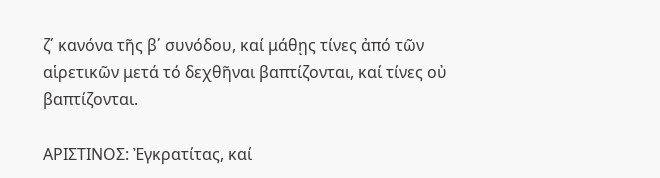ζ΄ κανόνα τῆς β΄ συνόδου, καί μάθῃς τίνες ἀπό τῶν αἱρετικῶν μετά τό δεχθῆναι βαπτίζονται, καί τίνες οὐ βαπτίζονται.

ΑΡΙΣΤΙΝΟΣ: Ἐγκρατίτας, καί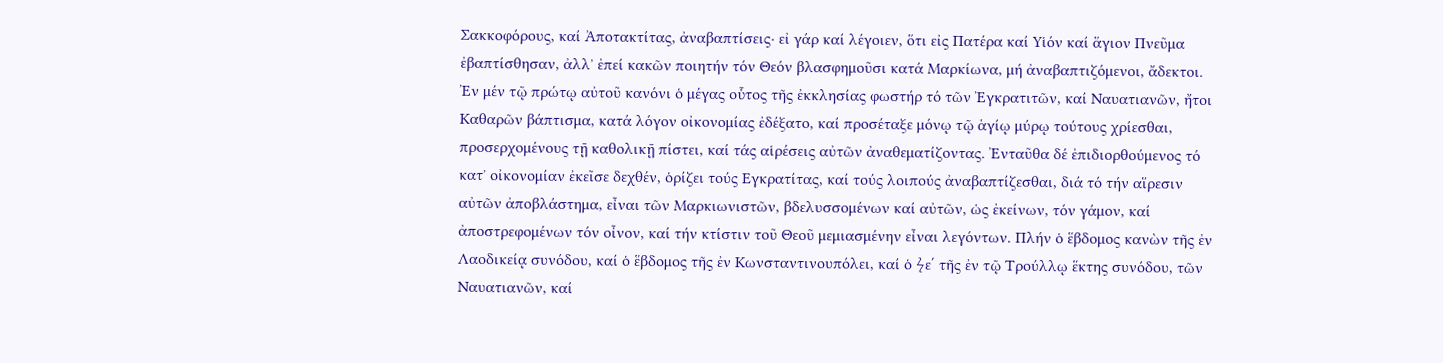Σακκοφόρους, καί Ἀποτακτίτας, ἀναβαπτίσεις∙ εἰ γάρ καί λέγοιεν, ὅτι εἰς Πατέρα καί Υἱόν καί ἅγιον Πνεῦμα ἐβαπτίσθησαν, ἀλλ᾽ ἐπεί κακῶν ποιητήν τόν Θεόν βλασφημοῦσι κατά Μαρκίωνα, μή ἀναβαπτιζόμενοι, ἄδεκτοι. Ἐν μέν τῷ πρώτῳ αὐτοῦ κανόνι ὁ μέγας οὗτος τῆς ἐκκλησίας φωστήρ τό τῶν Ἐγκρατιτῶν, καί Ναυατιανῶν, ἤτοι Καθαρῶν βάπτισμα, κατά λόγον οἰκονομίας ἐδέξατο, καί προσέταξε μόνῳ τῷ ἁγίῳ μύρῳ τούτους χρίεσθαι, προσερχομένους τῇ καθολικῇ πίστει, καί τάς αἱρέσεις αὐτῶν ἀναθεματίζοντας. Ἐνταῦθα δέ ἐπιδιορθούμενος τό κατ᾿ οἰκονομίαν ἐκεῖσε δεχθέν, ὁρίζει τούς Εγκρατίτας, καί τούς λοιπούς ἀναβαπτίζεσθαι, διά τό τήν αἵρεσιν αὐτῶν ἀποβλάστημα, εἶναι τῶν Μαρκιωνιστῶν, βδελυσσομένων καί αὐτῶν, ὡς ἐκείνων, τόν γάμον, καί ἀποστρεφομένων τόν οἶνον, καί τήν κτίστιν τοῦ Θεοῦ μεμιασμένην εἶναι λεγόντων. Πλήν ὁ ἕβδομος κανὼν τῆς ἐν Λαοδικείᾳ συνόδου, καί ὁ ἕβδομος τῆς ἐν Κωνσταντινουπόλει, καί ὁ Ϟε΄ τῆς ἐν τῷ Τρούλλῳ ἕκτης συνόδου, τῶν Ναυατιανῶν, καί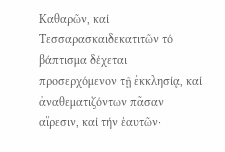Καθαρῶν, καί Τεσσαρασκαιδεκατιτῶν τό βάπτισμα δέχεται προσερχόμενον τῇ ἐκκλησίᾳ, καί ἀναθεματιζόντων πᾶσαν αἵρεσιν, καί τήν ἑαυτῶν∙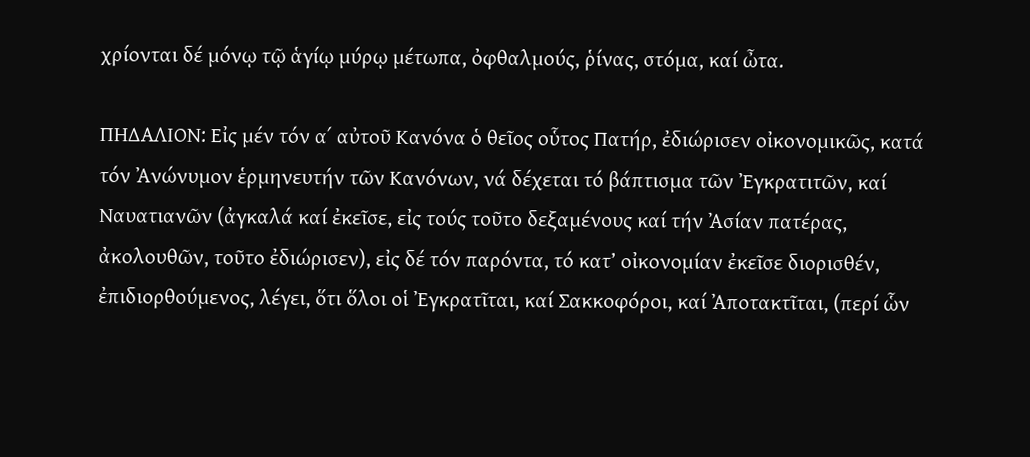χρίονται δέ μόνῳ τῷ ἁγίῳ μύρῳ μέτωπα, ὀφθαλμούς, ῥίνας, στόμα, καί ὦτα.

ΠΗΔΑΛΙΟΝ: Εἰς μέν τόν α΄ αὐτοῦ Κανόνα ὁ θεῖος οὗτος Πατήρ, ἐδιώρισεν οἰκονομικῶς, κατά τόν Ἀνώνυμον ἑρμηνευτήν τῶν Κανόνων, νά δέχεται τό βάπτισμα τῶν Ἐγκρατιτῶν, καί Ναυατιανῶν (ἀγκαλά καί ἐκεῖσε, εἰς τούς τοῦτο δεξαμένους καί τήν Ἀσίαν πατέρας, ἀκολουθῶν, τοῦτο ἐδιώρισεν), εἰς δέ τόν παρόντα, τό κατ’ οἰκονομίαν ἐκεῖσε διορισθέν, ἐπιδιορθούμενος, λέγει, ὅτι ὅλοι οἱ Ἐγκρατῖται, καί Σακκοφόροι, καί Ἀποτακτῖται, (περί ὧν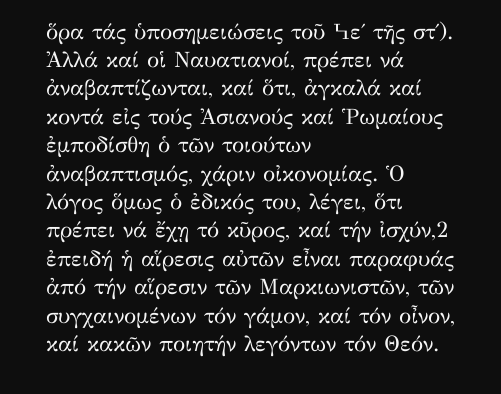ὅρα τάς ὑποσημειώσεις τοῦ Ϟε΄ τῆς στ΄). Ἀλλά καί οἱ Ναυατιανοί, πρέπει νά ἀναβαπτίζωνται, καί ὅτι, ἀγκαλά καί κοντά εἰς τούς Ἀσιανούς καί Ῥωμαίους ἐμποδίσθη ὁ τῶν τοιούτων ἀναβαπτισμός, χάριν οἰκονομίας. Ὁ λόγος ὅμως ὁ ἐδικός του, λέγει, ὅτι πρέπει νά ἔχῃ τό κῦρος, καί τήν ἰσχύν,2 ἐπειδή ἡ αἵρεσις αὐτῶν εἶναι παραφυάς ἀπό τήν αἵρεσιν τῶν Μαρκιωνιστῶν, τῶν συγχαινομένων τόν γάμον, καί τόν οἶνον, καί κακῶν ποιητήν λεγόντων τόν Θεόν.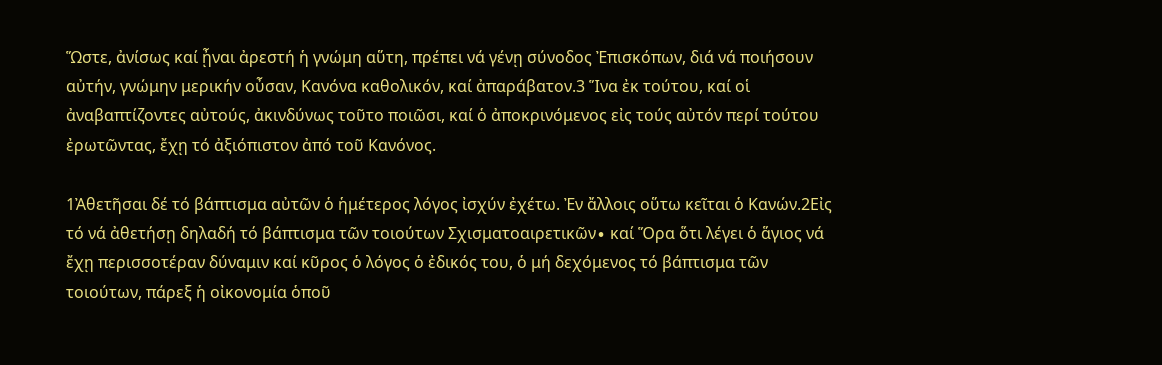Ὥστε, ἀνίσως καί ᾖναι ἀρεστή ἡ γνώμη αὕτη, πρέπει νά γένῃ σύνοδος Ἐπισκόπων, διά νά ποιήσουν αὐτήν, γνώμην μερικήν οὖσαν, Κανόνα καθολικόν, καί ἀπαράβατον.3 Ἵνα ἐκ τούτου, καί οἱ ἀναβαπτίζοντες αὐτούς, ἀκινδύνως τοῦτο ποιῶσι, καί ὁ ἀποκρινόμενος εἰς τούς αὐτόν περί τούτου ἐρωτῶντας, ἔχῃ τό ἀξιόπιστον ἀπό τοῦ Κανόνος.

1Ἀθετῆσαι δέ τό βάπτισμα αὐτῶν ὁ ἡμέτερος λόγος ἰσχύν ἐχέτω. Ἐν ἄλλοις οὕτω κεῖται ὁ Κανών.2Εἰς τό νά ἀθετήσῃ δηλαδή τό βάπτισμα τῶν τοιούτων Σχισματοαιρετικῶν∙ καί Ὅρα ὅτι λέγει ὁ ἅγιος νά ἔχῃ περισσοτέραν δύναμιν καί κῦρος ὁ λόγος ὁ ἐδικός του, ὁ μή δεχόμενος τό βάπτισμα τῶν τοιούτων, πάρεξ ἡ οἰκονομία ὁποῦ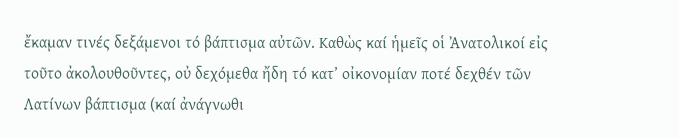ἔκαμαν τινές δεξάμενοι τό βάπτισμα αὐτῶν. Καθὼς καί ἡμεῖς οἱ Ἀνατολικοί εἰς τοῦτο ἀκολουθοῦντες, οὐ δεχόμεθα ἤδη τό κατ’ οἰκονομίαν ποτέ δεχθέν τῶν Λατίνων βάπτισμα (καί ἀνάγνωθι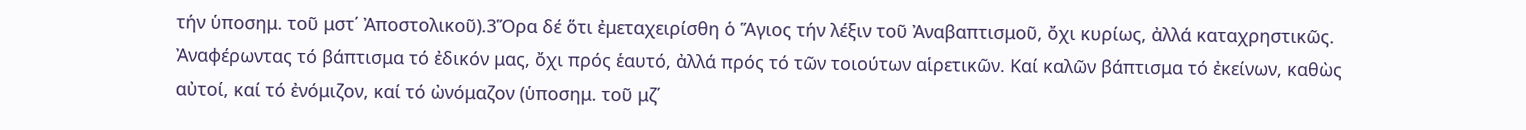τήν ὑποσημ. τοῦ μστ΄ Ἀποστολικοῦ).3Ὅρα δέ ὅτι ἐμεταχειρίσθη ὁ Ἅγιος τήν λέξιν τοῦ Ἀναβαπτισμοῦ, ὄχι κυρίως, ἀλλά καταχρηστικῶς. Ἀναφέρωντας τό βάπτισμα τό ἐδικόν μας, ὄχι πρός ἑαυτό, ἀλλά πρός τό τῶν τοιούτων αἱρετικῶν. Καί καλῶν βάπτισμα τό ἐκείνων, καθὼς αὐτοί, καί τό ἐνόμιζον, καί τό ὠνόμαζον (ὑποσημ. τοῦ μζ΄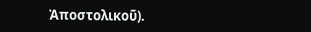Ἀποστολικοῦ).